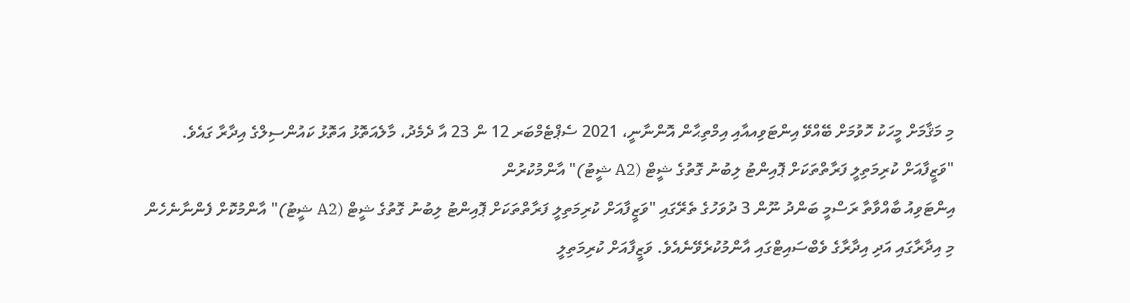މި މަޤާމަށް މީހަކު ހޮވުމަށް ބޭއްވޭ އިންޓަވިއއާއި އިމްތިޙާން އޮންނާނީ، 2021 ސެޕްޓެމްބަރ 12 ން 23 އާ ދެމެދު، މާލެއަތޮޅު އަތޮޅު ކައުންސިލްގެ އިދާރާ ގައެވެ.
"ވަޒީފާއަށް ކުރިމަތިލީ ފަރާތްތަކަށް ޕޮއިންޓު ލިބުނު ގޮތުގެ ޝީޓް (A2 ޝީޓު)" އާންމުކުރުން
އިންޓަވިއު ބާއްވާތާ ރަސްމީ ބަންދު ނޫން 3 ދުވަހުގެ ތެރޭގައި "ވަޒީފާއަށް ކުރިމަތިލީ ފަރާތްތަކަށް ޕޮއިންޓު ލިބުނު ގޮތުގެ ޝީޓް (A2 ޝީޓު)" އާންމުކޮށް ފެންނާނެހެން މި އިދާރާގައި އަދި އިދާރާގެ ވެބްސައިޓްގައި އާންމުކުރެވޭނެއެވެ. ވަޒީފާއަށް ކުރިމަތިލީ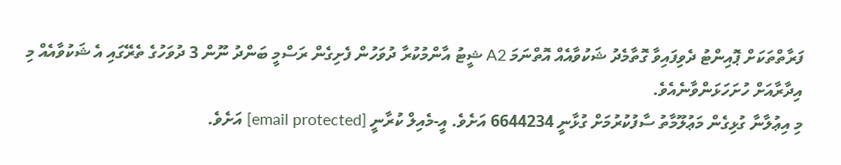ފަރާތްތަކަށް ޕޮއިންޓު ދެވިފައިވާ ގޮތާމެދު ޝަކުވާއެއް އޮތްނަމަ A2 ޝީޓު އާންމުކުރާ ދުވަހުން ފެށިގެން ރަސްމީ ބަންދު ނޫން 3 ދުވަހުގެ ތެރޭގައި އެ ޝަކުވާއެއް މި އިދާރާއަށް ހުށަހަޅަންވާނެއެވެ.
މި އިޢުލާނާ ގުޅިގެން މަޢުލޫމާތު ސާފުކުރުމަށް ގުޅާނީ 6644234 އަށެވެ. އީ-މެއިލް ކުރާނީ [email protected] އަށެވެ.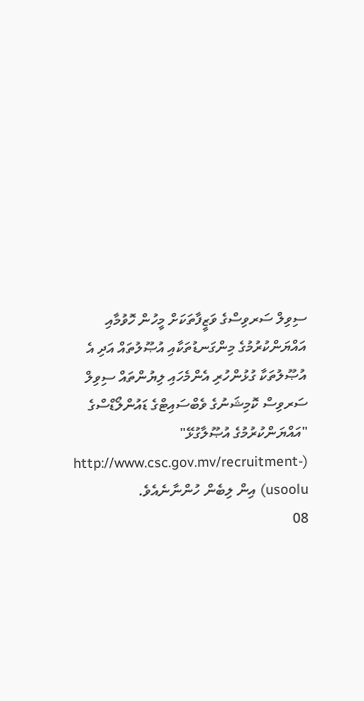ސިވިލް ސަރވިސްގެ ވަޒީފާތަކަށް މީހުން ހޮވުމާއި އައްޔަންކުރުމުގެ މިންގަނޑުތަކާއި އުޞޫލުތައް އަދި އެ އުޞޫލުތަކާ ގުޅުންހުރި އެންމެހައި ލިޔުންތައް ސިވިލް ސަރވިސް ކޮމިޝަނުގެ ވެބްސައިޓްގެ ޑައުންލޯޑްސްގެ "އައްޔަންކުރުމުގެ އުޞޫލާގުޅޭ" (http://www.csc.gov.mv/recruitment-usoolu) އިން ލިބެން ހުންނާނެއެވެ.
08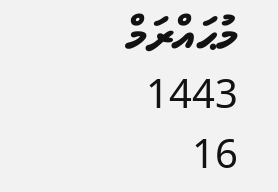މުޙައްރަމް 1443
16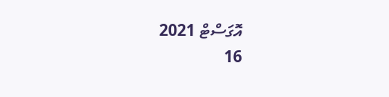އޮގަސްޓް 2021
16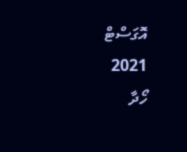އޮގަސްޓް 2021
ހޯދާ